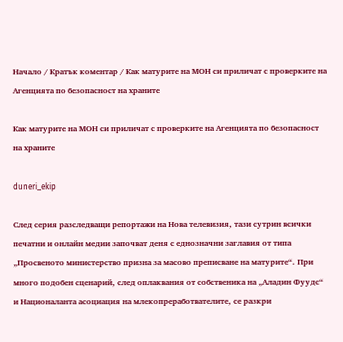Начало / Кратък коментар / Как матурите на МОН си приличат с проверките на Агенцията по безопасност на храните

Как матурите на МОН си приличат с проверките на Агенцията по безопасност на храните

duneri_ekip

След серия разследващи репортажи на Нова телевизия, тази сутрин всички печатни и онлайн медии започват деня с еднозначни заглавия от типа „Просвеното министерство призна за масово преписване на матурите“. При много подобен сценарий, след оплаквания от собственика на „Аладин Фуудс“ и Националанта асоциация на млекопреработвателите, се разкри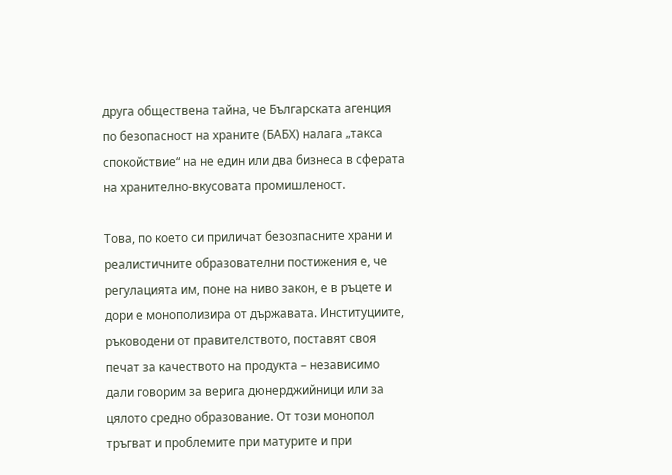друга обществена тайна, че Българската агенция по безопасност на храните (БАБХ) налага „такса спокойствие“ на не един или два бизнеса в сферата на хранително-вкусовата промишленост.

Това, по което си приличат безозпасните храни и реалистичните образователни постижения е, че регулацията им, поне на ниво закон, е в ръцете и дори е монополизира от държавата. Институциите, ръководени от правителството, поставят своя печат за качеството на продукта – независимо дали говорим за верига дюнерджийници или за цялото средно образование. От този монопол тръгват и проблемите при матурите и при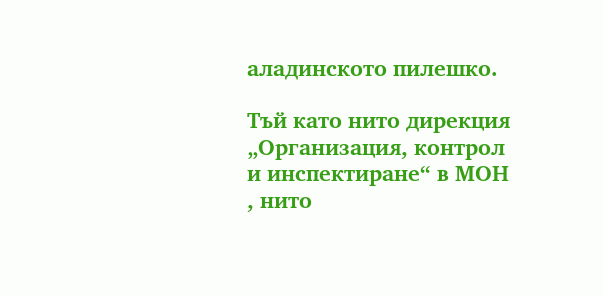аладинското пилешко.

Тъй като нито дирекция „Организация, контрол и инспектиране“ в МОН , нито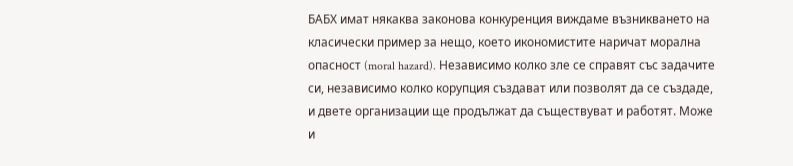БАБХ имат някаква законова конкуренция виждаме възникването на класически пример за нещо, което икономистите наричат морална опасност (moral hazard). Независимо колко зле се справят със задачите си, независимо колко корупция създават или позволят да се създаде, и двете организации ще продължат да съществуват и работят. Може и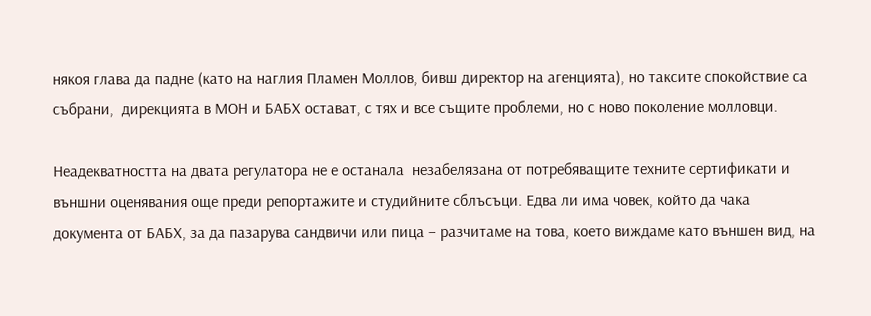някоя глава да падне (като на наглия Пламен Моллов, бивш директор на агенцията), но таксите спокойствие са събрани,  дирекцията в МОН и БАБХ остават, с тях и все същите проблеми, но с ново поколение молловци.

Неадекватността на двата регулатора не е останала  незабелязана от потребяващите техните сертификати и външни оценявания още преди репортажите и студийните сблъсъци. Едва ли има човек, който да чака документа от БАБХ, за да пазарува сандвичи или пица – разчитаме на това, което виждаме като външен вид, на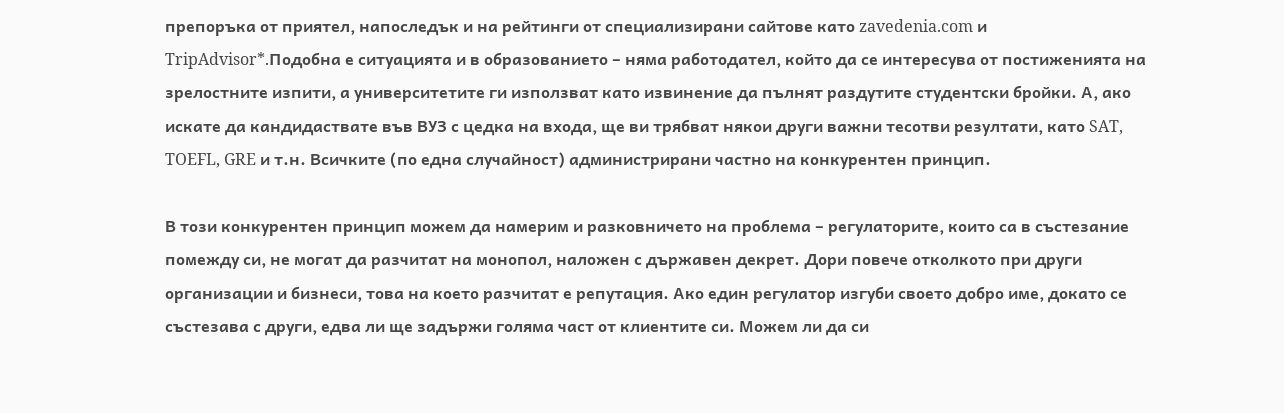препоръка от приятел, напоследък и на рейтинги от специализирани сайтове като zavedenia.com и TripAdvisor*.Подобна е ситуацията и в образованието – няма работодател, който да се интересува от постиженията на зрелостните изпити, а университетите ги използват като извинение да пълнят раздутите студентски бройки. А, ако искате да кандидаствате във ВУЗ с цедка на входа, ще ви трябват някои други важни тесотви резултати, като SAT, TOEFL, GRE и т.н. Всичките (по една случайност) администрирани частно на конкурентен принцип.

В този конкурентен принцип можем да намерим и разковничето на проблема – регулаторите, които са в състезание помежду си, не могат да разчитат на монопол, наложен с държавен декрет. Дори повече отколкото при други организации и бизнеси, това на което разчитат е репутация. Ако един регулатор изгуби своето добро име, докато се състезава с други, едва ли ще задържи голяма част от клиентите си. Можем ли да си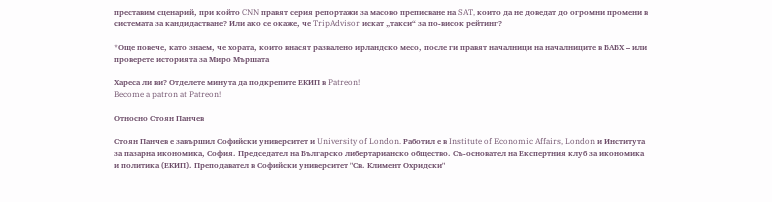преставим сценарий, при който CNN правят серия репортажи за масово преписване на SAT, които да не доведат до огромни промени в системата за кандидастване? Или ако се окаже, че TripAdvisor искат „такси“ за по-висок рейтинг?

*Още повече, като знаем, че хората, които внасят развалено ирландско месо, после ги правят началници на началниците в БАБХ – или проверете историята за Миро Мършата

Хареса ли ви? Отделете минута да подкрепите ЕКИП в Patreon!
Become a patron at Patreon!

Относно Стоян Панчев

Стоян Панчев е завършил Софийски университет и University of London. Работил е в Institute of Economic Affairs, London и Института за пазарна икономика, София. Председател на Българско либертарианско общество. Съ-основател на Експертния клуб за икономика и политика (ЕКИП). Преподавател в Софийски университет "Св. Климент Охридски"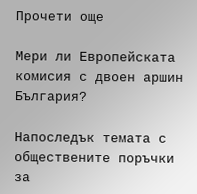Прочети още

Мери ли Европейската комисия с двоен аршин България?

Напоследък темата с обществените поръчки за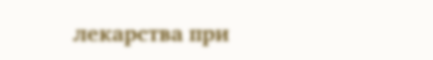лекарства при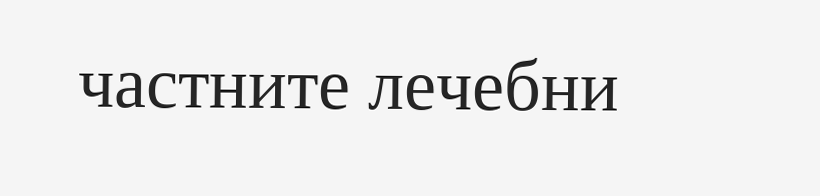частните лечебни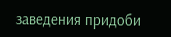заведения придоби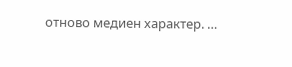отново медиен характер. …